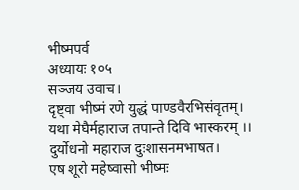भीष्मपर्व
अध्यायः १०५
सञ्जय उवाच।
दृष्ट्वा भीष्मं रणे युद्धं पाण्डवैरभिसंवृतम्।
यथा मेघैर्महाराज तपान्ते दिवि भास्करम् ।।
दुर्योधनो महाराज दुःशासनमभाषत।
एष शूरो महेष्वासो भीष्मः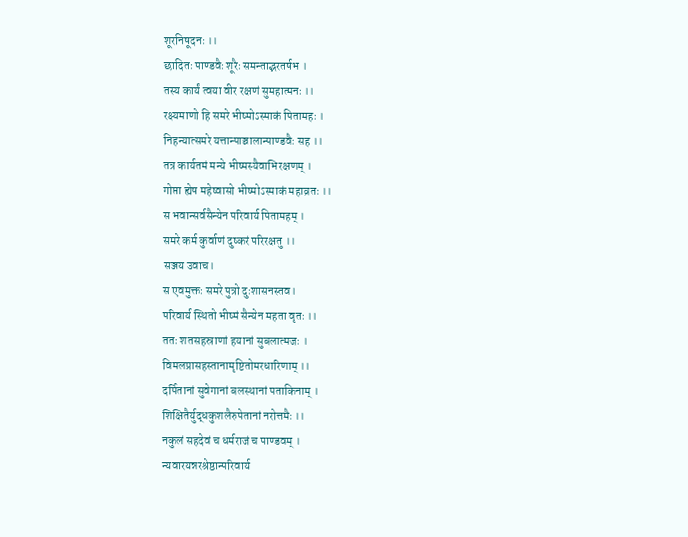शूरनिषूदनः ।।
छादितः पाण्डवैः शूरैः समन्ताद्भरतर्षभ ।
तस्य कार्यं त्वया वीर रक्षणं सुमहात्मनः ।।
रक्ष्यमाणो हि समरे भीष्मोऽस्माकं पितामहः ।
निहन्यात्समरे यत्तान्पाञ्चालान्पाण्डवैः सह ।।
तत्र कार्यतमं मन्ये भीष्मस्यैवाभिरक्षणम् ।
गोप्ता ह्येष महेष्वासो भीष्मोऽस्माकं महाव्रतः ।।
स भवान्सर्वसैन्येन परिवार्य पितामहम् ।
समरे कर्म कुर्वाणं दुष्करं परिरक्षतु ।।
सञ्जय उवाच।
स एवमुक्तः समरे पुत्रो दुःशासनस्तव।
परिवार्य स्थितो भीष्मं सैन्येन महता वृतः ।।
ततः शतसहस्राणां हयानां सुबलात्मजः ।
विमलप्रासहस्तानामृष्टितोमरधारिणाम् ।।
दर्पितानां सुवेगानां बलस्थानां पताकिनाम् ।
शिक्षितैर्युद्धकुशलैरुपेतानां नरोत्तमैः ।।
नकुलं सहदेवं च धर्मराजं च पाण्डवम् ।
न्यवारयन्नरश्रेष्ठान्परिवार्य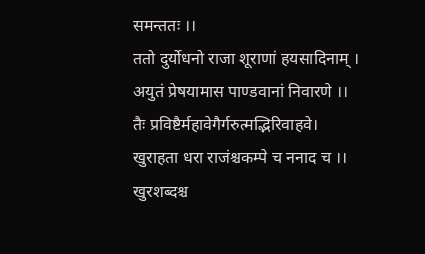समन्ततः ।।
ततो दुर्योधनो राजा शूराणां हयसादिनाम् ।
अयुतं प्रेषयामास पाण्डवानां निवारणे ।।
तैः प्रविष्टैर्महावेगैर्गरुत्मद्भिरिवाहवे।
खुराहता धरा राजंश्चकम्पे च ननाद च ।।
खुरशब्दश्च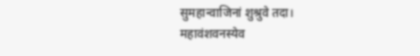सुमहान्वाजिनां शुश्रुवे तदा।
महावंशवनस्येव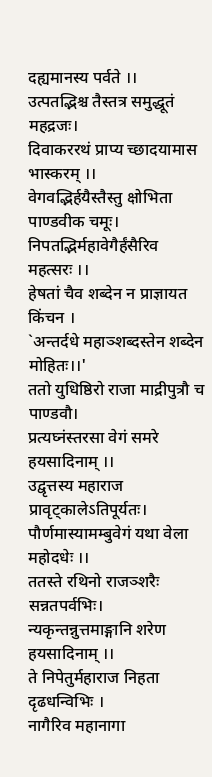दह्यमानस्य पर्वते ।।
उत्पतद्भिश्च तैस्तत्र समुद्धूतं महद्रजः।
दिवाकररथं प्राप्य च्छादयामास भास्करम् ।।
वेगवद्भिर्हयैस्तैस्तु क्षोभिता पाण्डवीक चमूः।
निपतद्भिर्महावेगैर्हंसैरिव महत्सरः ।।
हेषतां चैव शब्देन न प्राज्ञायत किंचन ।
`अन्तर्दधे महाञ्शब्दस्तेन शब्देन मोहितः।।'
ततो युधिष्ठिरो राजा माद्रीपुत्रौ च पाण्डवौ।
प्रत्यघ्नंस्तरसा वेगं समरे हयसादिनाम् ।।
उद्वृत्तस्य महाराज प्रावृट्कालेऽतिपूर्यतः।
पौर्णमास्यामम्बुवेगं यथा वेला महोदधेः ।।
ततस्ते रथिनो राजञ्शरैः सन्नतपर्वभिः।
न्यकृन्तन्नुत्तमाङ्गानि शरेण हयसादिनाम् ।।
ते निपेतुर्महाराज निहता दृढधन्विभिः ।
नागैरिव महानागा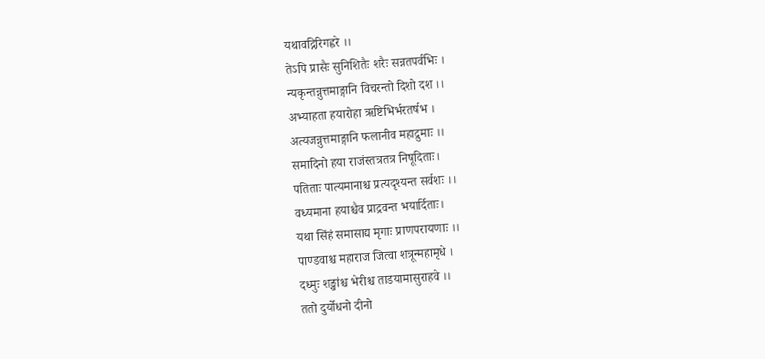यथावद्गिरिगह्वरे ।।
तेऽपि प्रासैः सुनिशितैः शरैः सन्नतपर्वभिः ।
न्यकृन्तन्नुत्तमाङ्गानि विचरन्तो दिशो दश ।।
अभ्याहता हयारोहा ऋष्टिभिर्भरतर्षभ ।
अत्यजन्नुत्तमाङ्गानि फलानीव महाद्रुमाः ।।
समादिनो हया राजंस्तत्रतत्र निषूदिताः।
पतिताः पात्यमानाश्च प्रत्यदृश्यन्त सर्वशः ।।
वध्यमाना हयाश्चैव प्राद्रवन्त भयार्दिताः।
यथा सिंहं समासाद्य मृगाः प्राणपरायणाः ।।
पाण्डवाश्च महाराज जित्वा शत्रून्महामृधे ।
दध्मुः शङ्खांश्च भेरीश्च ताडयामासुराहवे ।।
ततो दुर्योधनो दीनो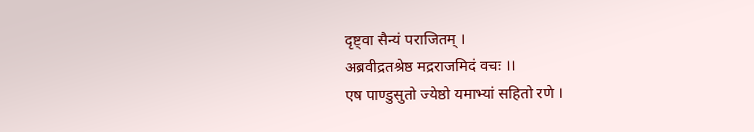दृष्ट्वा सैन्यं पराजितम् ।
अब्रवीद्रतश्रेष्ठ मद्रराजमिदं वचः ।।
एष पाण्डुसुतो ज्येष्ठो यमाभ्यां सहितो रणे ।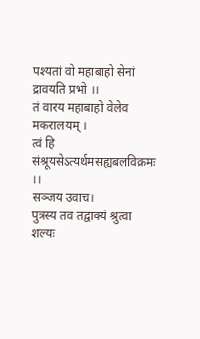पश्यतां वो महाबाहो सेनां द्रावयति प्रभो ।।
तं वारय महाबाहो वेलेव मकरालयम् ।
त्वं हि संश्रूयसेऽत्यर्थमसह्यबलविक्रमः ।।
सञ्जय उवाच।
पुत्रस्य तव तद्वाक्यं श्रुत्वा शल्यः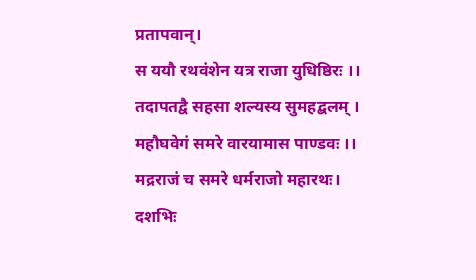प्रतापवान्।
स ययौ रथवंशेन यत्र राजा युधिष्ठिरः ।।
तदापतद्वै सहसा शल्यस्य सुमहद्बलम् ।
महौघवेगं समरे वारयामास पाण्डवः ।।
मद्रराजं च समरे धर्मराजो महारथः।
दशभिः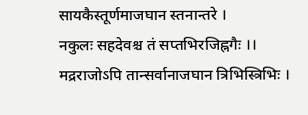सायकैस्तूर्णमाजघान स्तनान्तरे ।
नकुलः सहदेवश्च तं सप्तभिरजिह्नगैः ।।
मद्रराजोऽपि तान्सर्वानाजघान त्रिभिस्त्रिभिः ।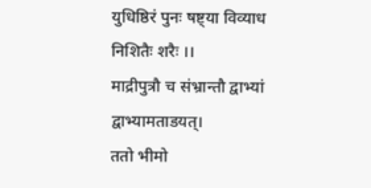युधिष्ठिरं पुनः षष्ट्या विव्याध निशितैः शरैः ।।
माद्रीपुत्रौ च संभ्रान्तौ द्वाभ्यां द्वाभ्यामताडयत्।
ततो भीमो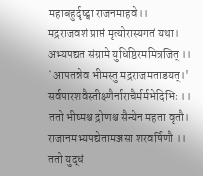महाबहुर्दृष्ट्वा राजनमाहवे।।
मद्रराजवशं प्राप्तं मृत्योरास्यगतं यथा।
अभ्यपद्यत संग्रामे युधिष्ठिरममित्रजित् ।।
`आपतन्नेव भीमस्तु मद्रराजमताडयत्।'
सर्वपारशवैस्तीक्ष्णैर्नाराचैर्मर्मभेदिभिः ।।
ततो भीष्मश्च द्रोणश्च सैन्येन महता वृतौ।
राजानमभ्यपद्येतामञ्जसा शरवर्षिणौ ।।
ततो युद्धं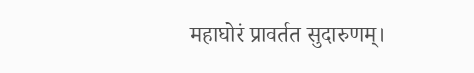महाघोरं प्रावर्तत सुदारुणम्।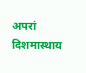अपरां दिशमास्थाय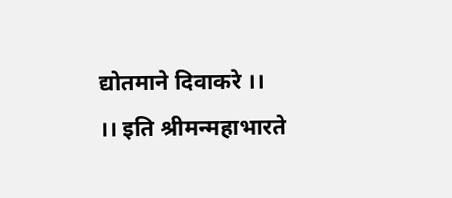द्योतमाने दिवाकरे ।।
।। इति श्रीमन्महाभारते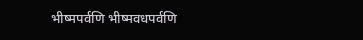भीष्मपर्वणि भीष्मवधपर्वणि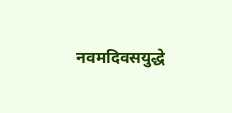नवमदिवसयुद्धे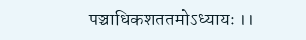पञ्चाधिकशततमोऽध्यायः ।।